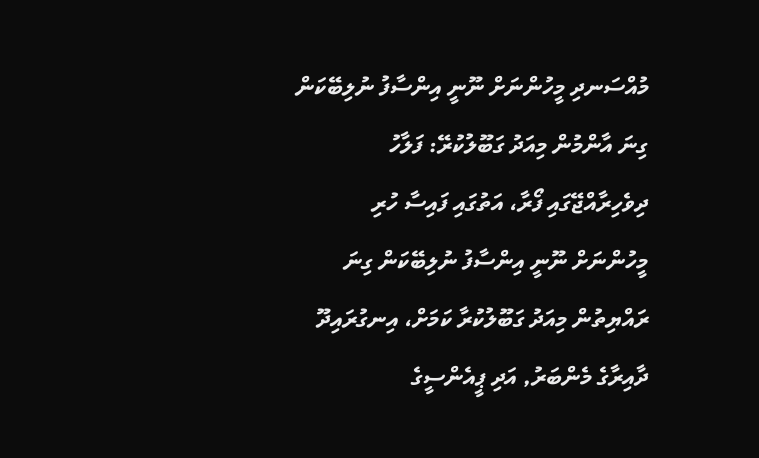މުއްސަނދި މީހުންނަށް ނޫނީ އިންސާފު ނުލިބޭކަން ގިނަ އާންމުން މިއަދު ގަބޫލުކުރޭ: ފަލާހު
ދިވެހިރާއްޖޭގައި ފޯރާ، އަތުގައި ފައިސާ ހުރި މީހުންނަށް ނޫނީ އިންސާފު ނުލިބޭކަން ގިނަ ރައްޔިތުން މިއަދު ގަބޫލުކުރާ ކަމަށް، އިނގުރައިދޫ ދާއިރާގެ މެންބަރު, އަދި ޕީއެންސީގެ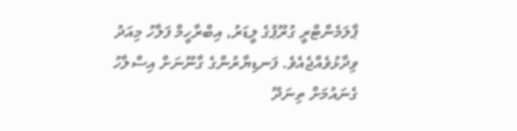ޕާލަމެންޓްރީ ގުރޫޕުގެ ލީޑަރު, އިބްރާހީމް ފަލާހު މިއަދު ވިދާޅުވެއްޖެއެވެ. ފަނޑިޔާރުންގެ ގާނޫނަށް އިސްލާހު ގެނައުމަށް ތިނަދޫ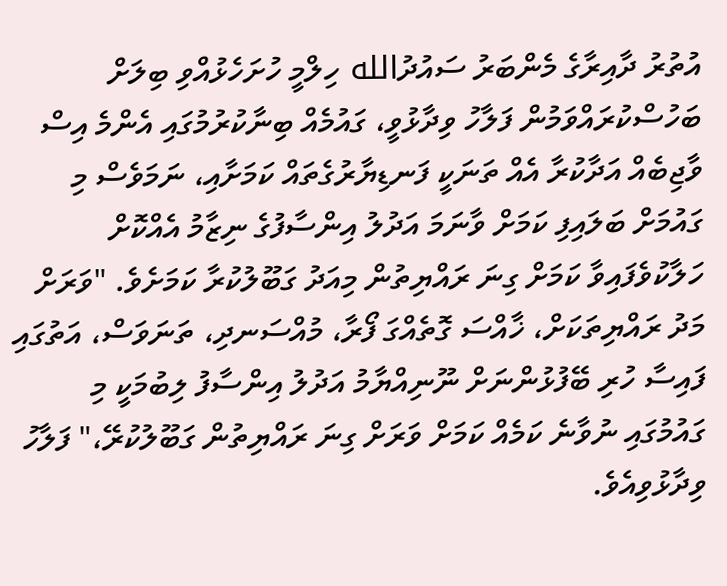އުތުރު ދާއިރާގެ މެންބަރު ސައުދުالله ހިލްމީ ހުށަހެޅުއްވި ބިލަށް ބަހުސްކުރައްވަމުން ފަލާހު ވިދާޅުވީ، ގައުމެއް ބިނާކުރުމުގައި އެންމެ އިސް ވާޖިބެއް އަދާކުރާ އެއް ތަނަކީ ފަނޑިޔާރުގެތައް ކަމަށާއި، ނަމަވެސް މި ގައުމަށް ބަލައިފި ކަމަށް ވާނަމަ އަދުލު އިންސާފުގެ ނިޒާމު އެއްކޮށް ހަލާކުވެފައިވާ ކަމަށް ގިނަ ރައްޔިތުން މިއަދު ގަބޫލުކުރާ ކަމަށެވެ. "ވަރަށް މަދު ރައްޔިތަކަށް، ޚާއްސަ ގޮތެއްގަ ފޯރާ، މުއްސަނދި، ތަނަވަސް، އަތުގައި ފައިސާ ހުރި ބޭފުޅުންނަށް ނޫނިއްޔާމު އަދުލު އިންސާފު ލިބުމަކީ މި ގައުމުގައި ނުވާނެ ކަމެއް ކަމަށް ވަރަށް ގިނަ ރައްޔިތުން ގަބޫލުކުރޭ،" ފަލާހު ވިދާޅުވިއެވެ.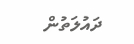ދައުލަތުން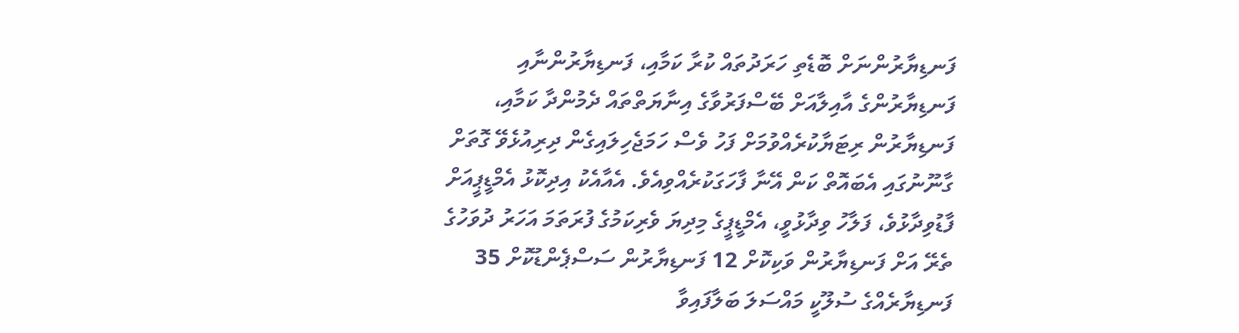ފަނޑިޔާރުންނަށް ބޮޑެތި ހަރަދުތައް ކުރާ ކަމާއި، ފަނޑިޔާރުންނާއި ފަނޑިޔާރުންގެ އާއިލާއަށް ބޭސްފަރުވާގެ އިނާޔަތްތައް ދެމުންދާ ކަމާއި، ފަނޑިޔާރުން ރިޓަޔާކުރެއްވުމަށް ފަހު ވެސް ހަމަޖެހިލައިގެން ދިރިއުޅެވޭ ގޮތަށް ގާނޫނުގައި އެބައޮތް ކަން އޭނާ ފާހަގަކުރެއްވިއެވެ. އެއާއެކު އިދިކޮޅު އެމްޑީޕީއަށް ފާޑުވިދާޅުވެ، ފަލާހު ވިދާޅުވީ، އެމްޑީޕީގެ މިދިޔަ ވެރިކަމުގެ ފުރަތަމަ އަހަރު ދުވަހުގެ ތެރޭ އަށް ފަނޑިޔާރުން ވަކިކޮށް 12 ފަނޑިޔާރުން ސަސްޕެންޑުކޮށް 35 ފަނޑިޔާރެއްގެ ސުލޫކީ މައްސަލަ ބަލާފައިވާ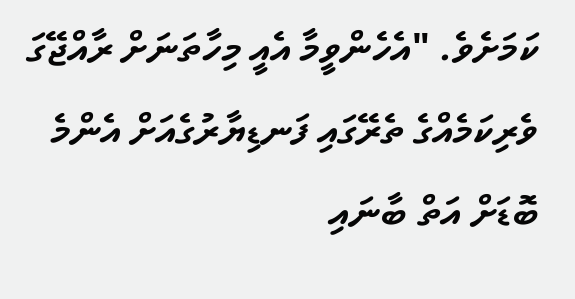ކަމަށެވެ. "އެހެންވީމާ އެއީ މިހާތަނަށް ރާއްޖޭގަ ވެރިކަމެއްގެ ތެރޭގައި ފަނޑިޔާރުގެއަށް އެންމެ ބޮޑަށް އަތް ބާނައި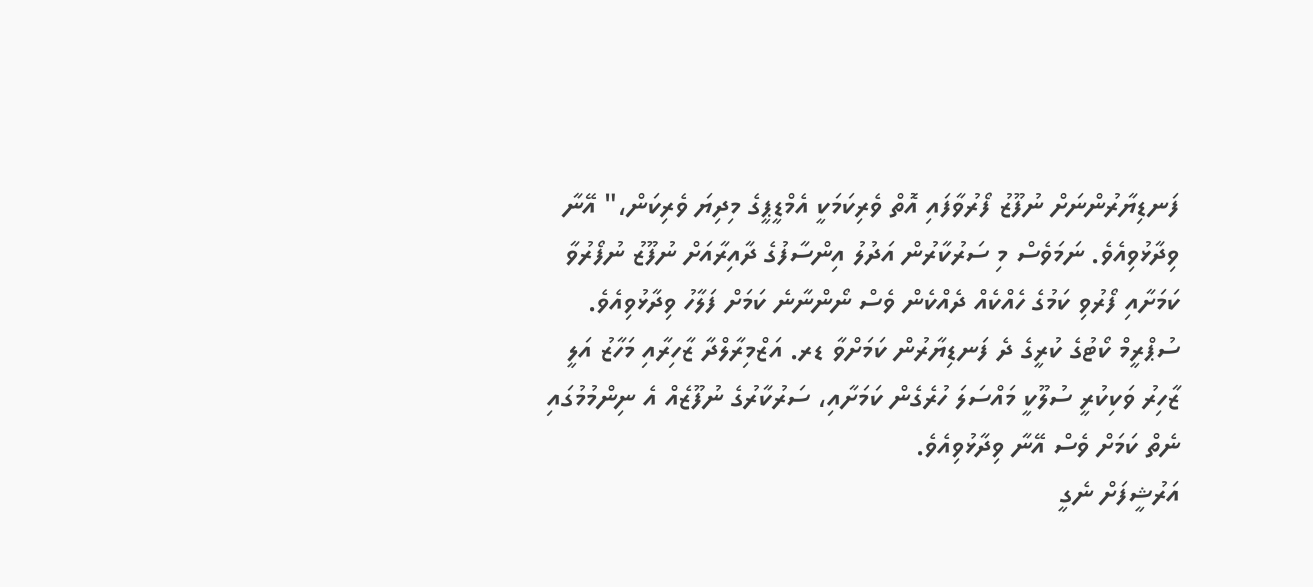ފަނޑިޔާރުންނަށް ނުފޫޒު ފޯރުވާފައި އޮތް ވެރިކަމަކީ އެމްޑީޕީގެ މިދިޔަ ވެރިކަން،" އޭނާ ވިދާޅުވިއެވެ. ނަމަވެސް މި ސަރުކާރުން އަދުލު އިންސާފުގެ ދާއިރާއަށް ނުފޫޒު ނުފޯރުވާ ކަމަށާއި ފޯރުވި ކަމުގެ ހެއްކެއް ދެއްކެން ވެސް ނޯންނާނެ ކަމަށް ފަލާހު ވިދާޅުވިއެވެ. ސުޕްރީމް ކޯޓުގެ ކުރީގެ ދެ ފަނޑިޔާރުން ކަމަށްވާ ޑރ. އަޒްމިރާލްދާ ޒާހިރާއި މަހާޒު އަލީ ޒާހިރު ވަކިކުރީ ސުލޫކީ މައްސަލަ ހުރެގެން ކަމަށާއި، ސަރުކާރުގެ ނުފޫޒެއް އެ ނިންމުމުގައި ނެތް ކަމަށް ވެސް އޭނާ ވިދާޅުވިއެވެ.
އަރުޝީފަށް ނެގީ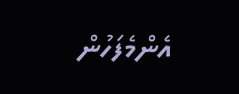އެންމެފަހުން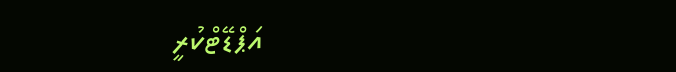އަޕްޑޭޓްކުރީ